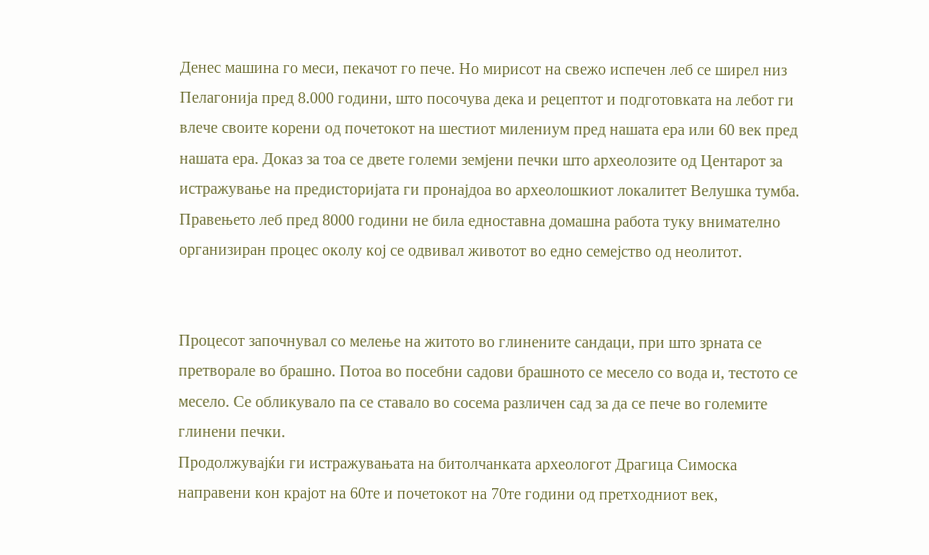Денес машина го меси, пекачот го пече. Но мирисот на свежо испечен леб се ширел низ Пелагонија пред 8.000 години, што посочува дека и рецептот и подготовката на лебот ги влече своите корени од почетокот на шестиот милениум пред нашата ера или 60 век пред нашата ера. Доказ за тоа се двете големи земјени печки што археолозите од Центарот за истражување на предисторијата ги пронајдоа во археолошкиот локалитет Велушка тумба. Правењето леб пред 8000 години не била едноставна домашна работа туку внимателно организиран процес околу кој се одвивал животот во едно семејство од неолитот.


Процесот започнувал со мелење на житото во глинените сандаци, при што зрната се претворале во брашно. Потоа во посебни садови брашното се месело со вода и, тестото се месело. Се обликувало па се ставало во сосема различен сад за да се пече во големите глинени печки.
Продолжувајќи ги истражувањата на битолчанката археологот Драгица Симоска направени кон крајот на 60те и почетокот на 70те години од претходниот век,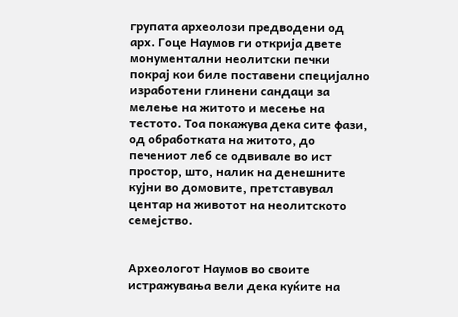групата археолози предводени од арх. Гоце Наумов ги открија двете монументални неолитски печки покрај кои биле поставени специјално изработени глинени сандаци за мелење на житото и месење на тестото. Тоа покажува дека сите фази, од обработката на житото, до печениот леб се одвивале во ист простор, што, налик на денешните кујни во домовите, претставувал центар на животот на неолитското семејство.


Археологот Наумов во своите истражувања вели дека куќите на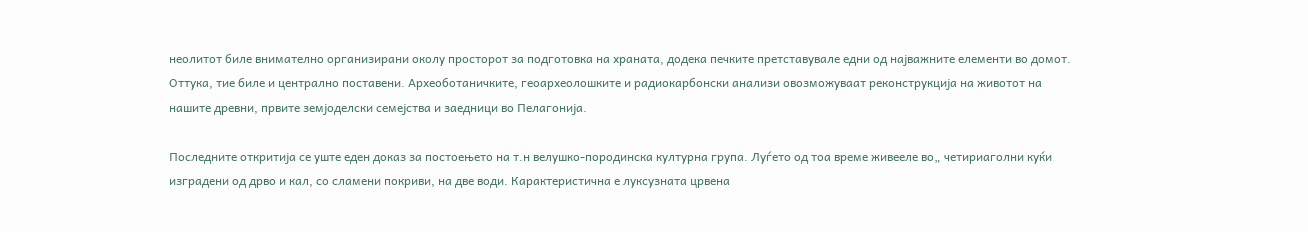неолитот биле внимателно организирани околу просторот за подготовка на храната, додека печките претставувале едни од најважните елементи во домот. Оттука, тие биле и централно поставени. Археоботаничките, геоархеолошките и радиокарбонски анализи овозможуваат реконструкција на животот на нашите древни, првите земјоделски семејства и заедници во Пелагонија.

Последните откритија се уште еден доказ за постоењето на т.н велушко-породинска културна група. Луѓето од тоа време живееле во„ четириаголни куќи изградени од дрво и кал, со сламени покриви, на две води. Карактеристична е луксузната црвена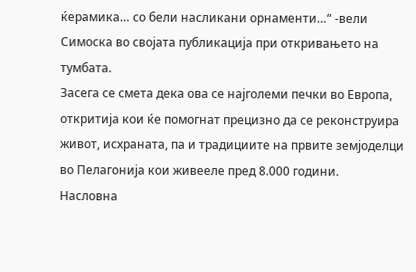ќерамика… со бели насликани орнаменти…“ -вели Симоска во својата публикација при откривањето на тумбата.
Засега се смета дека ова се најголеми печки во Европа, откритија кои ќе помогнат прецизно да се реконструира живот, исхраната, па и традициите на првите земјоделци во Пелагонија кои живееле пред 8.000 години.
Насловна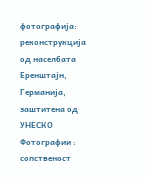фотографија: реконструкција од населбата Еренштајн, Германија, заштитена од УНЕСКО
Фотографии : сопственост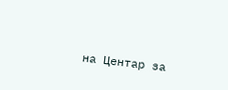на Центар за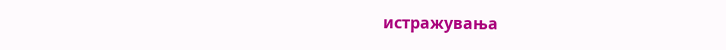истражувања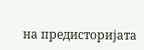на предисторијата